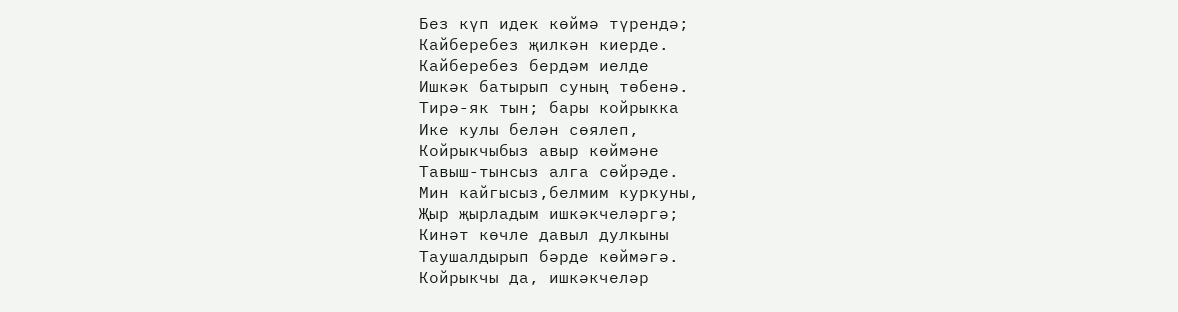Без күп идек көймә түрендә;
Кайберебез җилкән киерде.
Кайберебез бердәм иелде
Ишкәк батырып суның төбенә.
Тирә-як тын; бары койрыкка
Ике кулы белән сөялеп,
Койрыкчыбыз авыр көймәне
Тавыш-тынсыз алга сөйрәде.
Мин кайгысыз,белмим куркуны,
Җыр җырладым ишкәкчеләргә;
Кинәт көчле давыл дулкыны
Таушалдырып бәрде көймәгә.
Койрыкчы да, ишкәкчеләр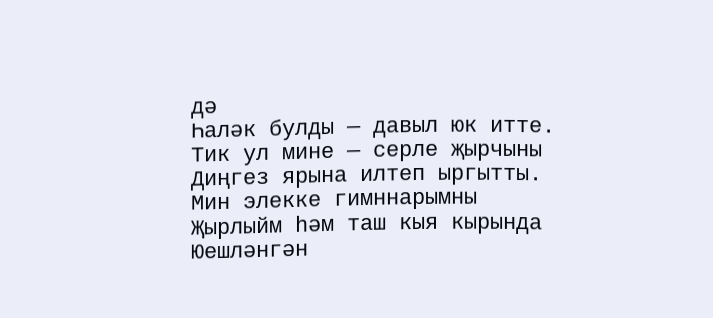дә
Һаләк булды — давыл юк итте.
Тик ул мине — серле җырчыны
Диңгез ярына илтеп ыргытты.
Мин элекке гимннарымны
Җырлыйм һәм таш кыя кырында
Юешләнгән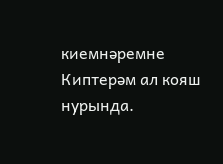киемнәремне
Киптерәм ал кояш нурында.